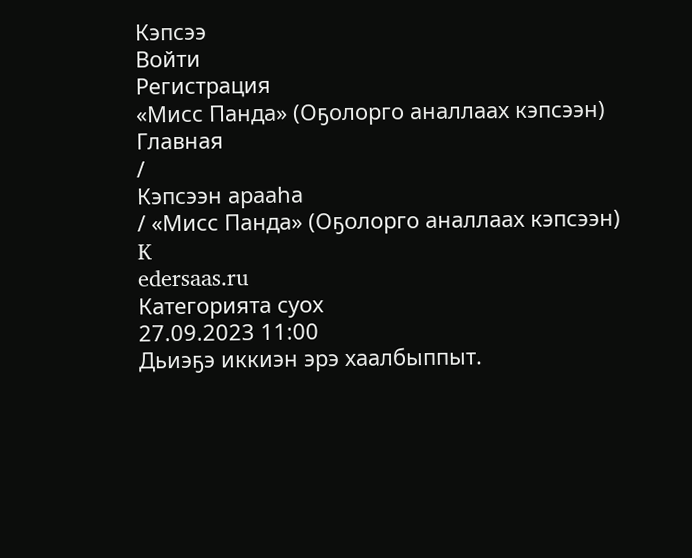Кэпсээ
Войти
Регистрация
«Мисс Панда» (Оҕолорго аналлаах кэпсээн)
Главная
/
Кэпсээн арааһа
/ «Мисс Панда» (Оҕолорго аналлаах кэпсээн)
K
edersaas.ru
Категорията суох
27.09.2023 11:00
Дьиэҕэ иккиэн эрэ хаалбыппыт.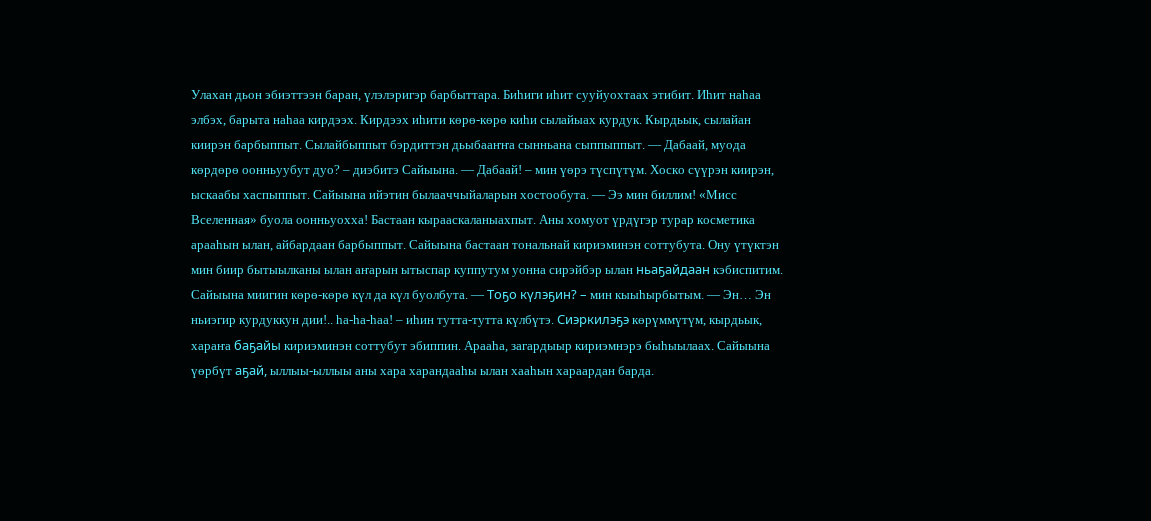Улахан дьон эбиэттээн баран, үлэлэригэр барбыттара. Биһиги иһит сууйуохтаах этибит. Иһит наһаа элбэх, барыта наһаа кирдээх. Кирдээх иһити көрө-көрө киһи сылайыах курдук. Кырдьык, сылайан киирэн барбыппыт. Сылайбыппыт бэрдиттэн дьыбааҥҥа сынньана сыппыппыт. — Дабаай, муода көрдөрө оонньуубут дуо? – диэбитэ Сайыына. — Дабаай! – мин үөрэ түспүтүм. Хоско сүүрэн киирэн, ыскаабы хаспыппыт. Сайыына ийэтин былааччыйаларын хостообута. — Ээ мин биллим! «Мисс Вселенная» буола оонньуохха! Бастаан кырааскаланыахпыт. Аны хомуот үрдүгэр турар косметика арааһын ылан, айбардаан барбыппыт. Сайыына бастаан тональнай кириэминэн соттубута. Ону үтүктэн мин биир бытыылканы ылан аҥарын ытыспар куппутум уонна сирэйбэр ылан ньаҕайдаан кэбиспитим. Сайыына миигин көрө-көрө күл да күл буолбута. — Тоҕо күлэҕин? – мин кыыһырбытым. — Эн… Эн ньиэгир курдуккун дии!.. һа-һа-һаа! – иһин тутта-тутта күлбүтэ. Сиэркилэҕэ көрүммүтүм, кырдьык, хараҥа баҕайы кириэминэн соттубут эбиппин. Арааһа, загардыыр кириэмнэрэ быһыылаах. Сайыына үөрбүт аҕай, ыллыы-ыллыы аны хара харандааһы ылан хааһын хараардан барда.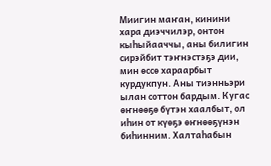Миигин маҥан, кинини хара диэччилэр, онтон кыһыйааччы, аны билигин сирэйбит тэҥнэстэҕэ дии, мин өссө хараарбыт курдукпун. Аны тиэнньэри ылан соттон бардым. Кугас өҥнөөҕө бүтэн хаалбыт, ол иһин от күөҕэ өҥнөөҕүнэн биһинним. Халтаһабын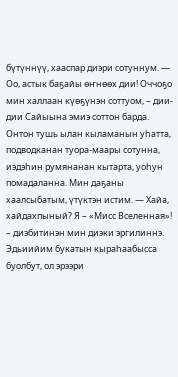бүтүннүү, хааспар диэри сотуннум. — Оо, астык баҕайы өҥнөөх дии! Оччоҕо мин халлаан күөҕүнэн соттуом, – дии-дии Сайыына эмиэ соттон барда. Онтон тушь ылан кыламанын уһатта, подводканан туора-маары сотунна, иэдэһин румянанан кытарта, уоһун помадаланна. Мин даҕаны хаалсыбатым, үтүктэн истим. — Хайа, хайдахпыный? Я – «Мисс Вселенная»! – диэбитинэн мин диэки эргилиннэ. Эдьиийим букатын кыраһаабысса буолбут, ол эрээри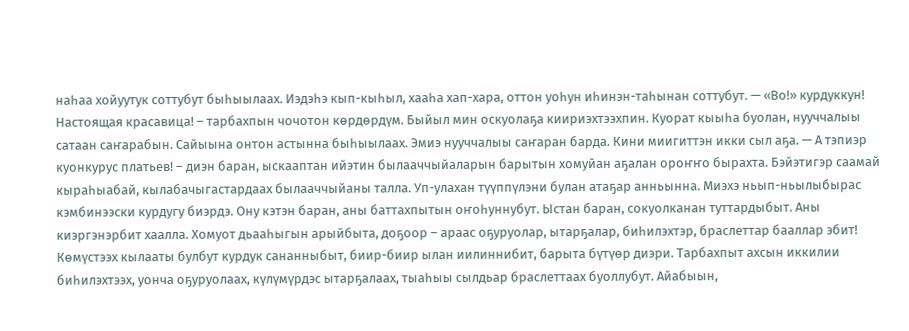наһаа хойуутук соттубут быһыылаах. Иэдэһэ кып-кыһыл, хааһа хап-хара, оттон уоһун иһинэн-таһынан соттубут. — «Во!» курдуккун! Настоящая красавица! – тарбахпын чочотон көрдөрдүм. Быйыл мин оскуолаҕа киириэхтээхпин. Куорат кыыһа буолан, нууччалыы сатаан саҥарабын. Сайыына онтон астынна быһыылаах. Эмиэ нууччалыы саҥаран барда. Кини миигиттэн икки сыл аҕа. — А тэпиэр куонкурус платьев! – диэн баран, ыскааптан ийэтин былааччыйаларын барытын хомуйан аҕалан ороҥҥо бырахта. Бэйэтигэр саамай кыраһыабай, кылабачыгастардаах былааччыйаны талла. Уп-улахан түүппүлэни булан атаҕар анньынна. Миэхэ ньып-ньылыбырас кэмбинээски курдугу биэрдэ. Ону кэтэн баран, аны баттахпытын оҥоһуннубут. Ыстан баран, сокуолканан туттардыбыт. Аны киэргэнэрбит хаалла. Хомуот дьааһыгын арыйбыта, доҕоор – араас оҕуруолар, ытарҕалар, биһилэхтэр, браслеттар бааллар эбит! Көмүстээх кылааты булбут курдук сананныбыт, биир-биир ылан иилиннибит, барыта бүтүөр диэри. Тарбахпыт ахсын иккилии биһилэхтээх, уонча оҕуруолаах, күлүмүрдэс ытарҕалаах, тыаһыы сылдьар браслеттаах буоллубут. Айабыын,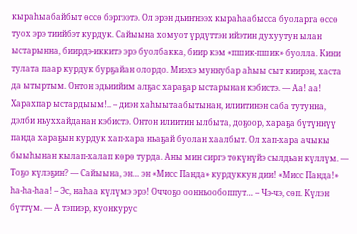кыраһыабайбыт өссө бэргээтэ. Ол эрэн дьиҥнээх кыраһаабысса буоларга өссө туох эрэ тиийбэт курдук. Сайыына хомуот үрдүттэн ийэтин духуутун ылан ыстарынна, биирдэ-иккитэ эрэ буолбакка, биир кэм «пшик-пшик» буолла. Кини тулата паар курдук бурҕайан олордо. Миэхэ муннубар аһыы сыт киирэн, хаста да ытыртым. Онтон эдьиийим алҕас хараҕар ыстарынан кэбистэ. — Аа! аа! Харахпар ыстардыым!.. – диэн хаһыытаабытынан, илиитинэн саба тутунна, дэлби ньуххайданан кэбистэ. Онтон илиитин ылбыта, доҕоор, хараҕа бүтүннүү панда хараҕын курдук хап-хара ньаҕай буолан хаалбыт. Ол хап-хара ачыкы быыһынан кылап-халап көрө турда. Аны мин сиргэ төкүнүйэ сылдьан күллүм. — Тоҕо күлэҕин? — Сайыына, эн… эн «Мисс Панда» курдуккун дии! «Мисс Панда!» һа-һа-һаа! – Эс, наһаа күлүмэ эрэ! Оччоҕо оонньообоппут… – Чэ-чэ, сөп. Күлэн бүттүм. — А тэпиэр, куонкурус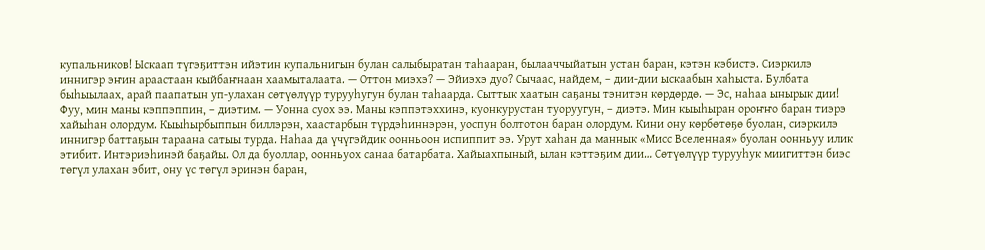купальников! Ыскаап түгэҕиттэн ийэтин купальнигын булан салыбыратан таһааран, былааччыйатын устан баран, кэтэн кэбистэ. Сиэркилэ иннигэр эҥин араастаан кыйбаҥнаан хаамыталаата. — Оттон миэхэ? — Эйиэхэ дуо? Сычаас, найдем, – дии-дии ыскаабын хаһыста. Булбата быһыылаах, арай паапатын уп-улахан сөтүөлүүр турууһугун булан таһаарда. Сыттык хаатын саҕаны тэнитэн көрдөрдө. — Эс, наһаа ынырык дии! Фуу, мин маны кэппэппин, – диэтим. — Уонна суох ээ. Маны кэппэтэххинэ, куонкурустан туоруугун, – диэтэ. Мин кыыһыран ороҥҥо баран тиэрэ хайыһан олордум. Кыыһырбыппын биллэрэн, хаастарбын түрдэһиннэрэн, уоспун болтотон баран олордум. Кини ону көрбөтөҕө буолан, сиэркилэ иннигэр баттаҕын тараана сатыы турда. Наһаа да үчүгэйдик оонньоон испиппит ээ. Урут хаһан да маннык «Мисс Вселенная» буолан оонньуу илик этибит. Интэриэһинэй баҕайы. Ол да буоллар, оонньуох санаа батарбата. Хайыахпыный, ылан кэттэҕим дии… Сөтүөлүүр турууһук миигиттэн биэс төгүл улахан эбит, ону үс төгүл эринэн баран,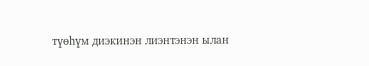түөһүм диэкинэн лиэнтэнэн ылан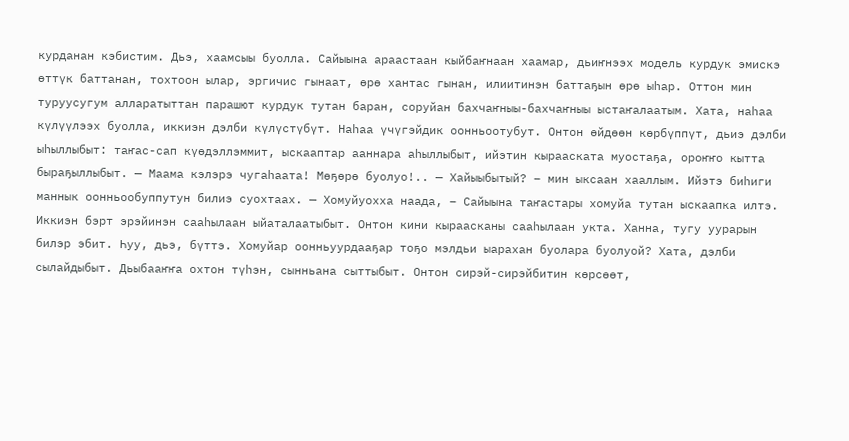курданан кэбистим. Дьэ, хаамсыы буолла. Сайыына араастаан кыйбаҥнаан хаамар, дьиҥнээх модель курдук эмискэ өттүк баттанан, тохтоон ылар, эргичис гынаат, өрө хантас гынан, илиитинэн баттаҕын өрө ыһар. Оттон мин туруусугум алларатыттан парашют курдук тутан баран, соруйан бахчаҥныы-бахчаҥныы ыстаҥалаатым. Хата, наһаа күлүүлээх буолла, иккиэн дэлби күлүстүбүт. Наһаа үчүгэйдик оонньоотубут. Онтон өйдөөн көрбүппүт, дьиэ дэлби ыһыллыбыт: таҥас-сап күөдэллэммит, ыскааптар ааннара аһыллыбыт, ийэтин кырааската муостаҕа, ороҥҥо кытта быраҕыллыбыт. — Маама кэлэрэ чугаһаата! Мөҕөрө буолуо!.. — Хайыыбытый? – мин ыксаан хааллым. Ийэтэ биһиги маннык оонньообуппутун билиэ суохтаах. — Хомуйуохха наада, – Сайыына таҥастары хомуйа тутан ыскаапка илтэ. Иккиэн бэрт эрэйинэн сааһылаан ыйаталаатыбыт. Онтон кини кыраасканы сааһылаан укта. Ханна, тугу уурарын билэр эбит. Һуу, дьэ, бүттэ. Хомуйар оонньуурдааҕар тоҕо мэлдьи ыарахан буолара буолуой? Хата, дэлби сылайдыбыт. Дьыбааҥҥа охтон түһэн, сынньана сыттыбыт. Онтон сирэй-сирэйбитин көрсөөт,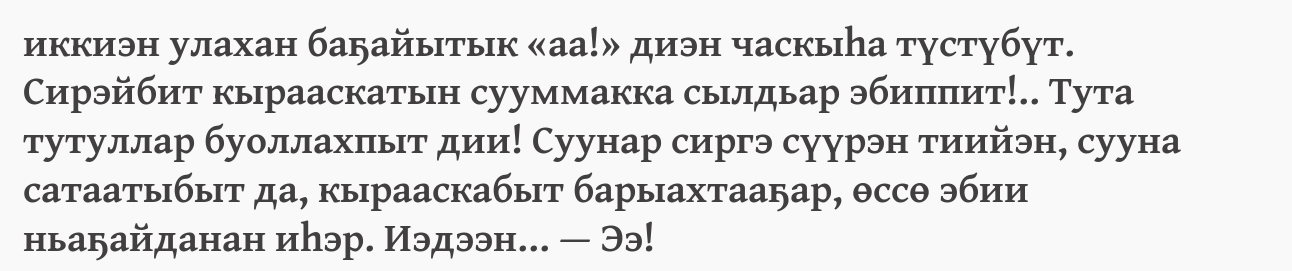иккиэн улахан баҕайытык «аа!» диэн часкыһа түстүбүт. Сирэйбит кырааскатын сууммакка сылдьар эбиппит!.. Тута тутуллар буоллахпыт дии! Суунар сиргэ сүүрэн тиийэн, сууна сатаатыбыт да, кырааскабыт барыахтааҕар, өссө эбии ньаҕайданан иһэр. Иэдээн… — Ээ!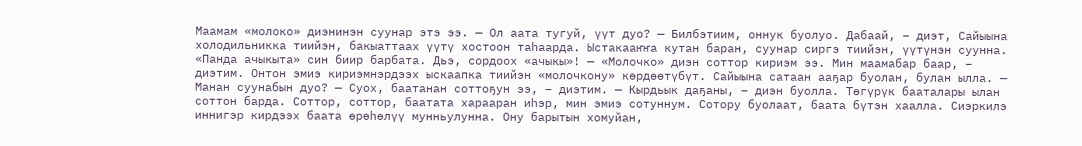Маамам «молоко» диэнинэн суунар этэ ээ. — Ол аата тугуй, үүт дуо? — Билбэтиим, оннук буолуо. Дабаай, – диэт, Сайыына холодильникка тиийэн, бакыаттаах үүтү хостоон таһаарда. Ыстакааҥҥа кутан баран, суунар сиргэ тиийэн, үүтүнэн суунна. «Панда ачыкыта» син биир барбата. Дьэ, сордоох «ачыкы»! — «Молочко» диэн соттор кириэм ээ. Мин маамабар баар, – диэтим. Онтон эмиэ кириэмнэрдээх ыскаапка тиийэн «молочкону» көрдөөтүбүт. Сайыына сатаан ааҕар буолан, булан ылла. — Манан суунабын дуо? — Суох, баатанан соттоҕун ээ, – диэтим. — Кырдьык даҕаны, – диэн буолла. Төгүрүк бааталары ылан соттон барда. Соттор, соттор, баатата харааран иһэр, мин эмиэ сотуннум. Сотору буолаат, баата бүтэн хаалла. Сиэркилэ иннигэр кирдээх баата өрөһөлүү мунньулунна. Ону барытын хомуйан,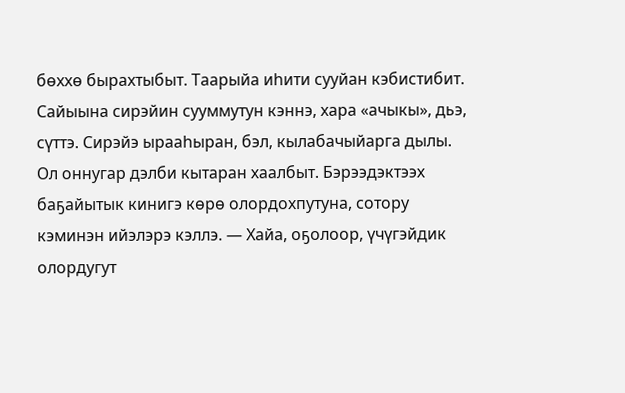бөххө бырахтыбыт. Таарыйа иһити сууйан кэбистибит. Сайыына сирэйин сууммутун кэннэ, хара «ачыкы», дьэ, сүттэ. Сирэйэ ырааһыран, бэл, кылабачыйарга дылы. Ол оннугар дэлби кытаран хаалбыт. Бэрээдэктээх баҕайытык кинигэ көрө олордохпутуна, сотору кэминэн ийэлэрэ кэллэ. — Хайа, оҕолоор, үчүгэйдик олордугут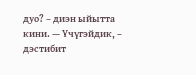дуо? – диэн ыйытта кини. — Үчүгэйдик, – дэстибит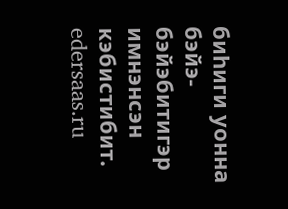биһиги уонна бэйэ-бэйэбитигэр имнэнсэн кэбистибит.
edersaas.ru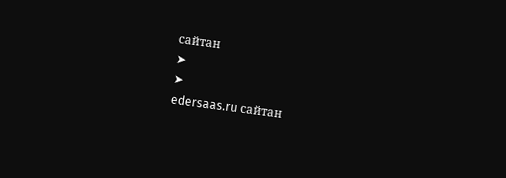сайтан
➤
➤
edersaas.ru сайтан